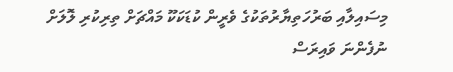މިސައިލާއި ބަރުހަތިޔާރުތަކުގެ ވެރީން ކުޑަކަކޫ މައްޗަށް ތިރިކުރި ލޮލަށް ނުފެންނަ ވައިރަސް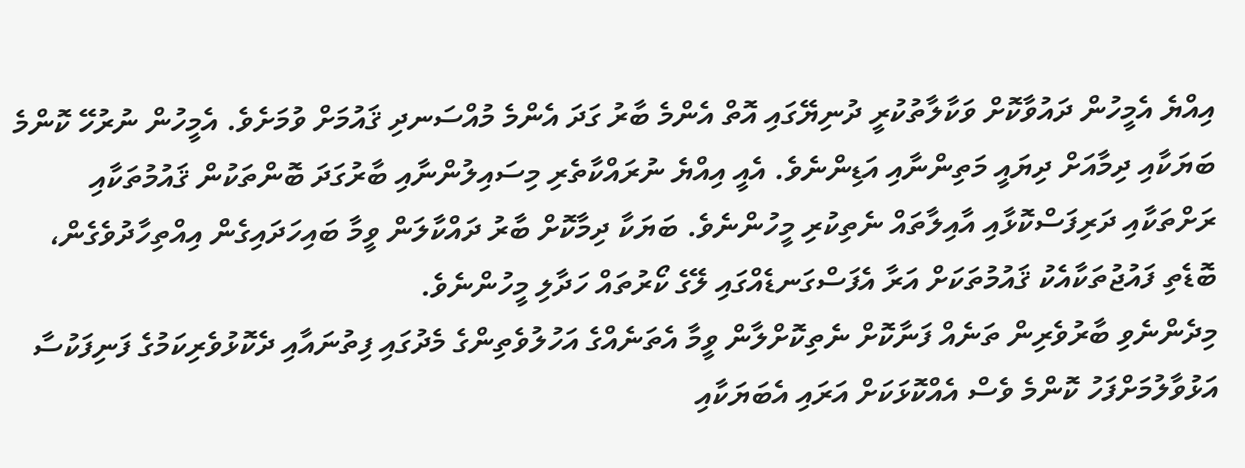އިއްޔެ އެމީހުން ދައުވާކޮށް ވަކާލާތުކުރީ ދުނިޔޭގައި އޮތް އެންމެ ބާރު ގަދަ އެންމެ މުއްސަނދި ޤައުމަށް ވުމަށެވެ. އެމީހުން ނުރުހޭ ކޮންމެ ބަޔަކާއި ދިމާއަށް ދިޔައީ މަތިންނާއި އަޑިންނެވެ. އެއީ އިއްޔެ ނުރައްކާތެރި މިސައިލުންނާއި ބާރުގަދަ ބޮންތަކުން ޤައުމުތަކާއި ރަށްތަކާއި ދަރިފަސްކޮޅާއި އާއިލާތައް ނެތިކުރި މީހުންނެވެ. ބަޔަކާ ދިމާކޮށް ބާރު ދައްކާލަން ވީމާ ބައިހަދައިގެން އިއްތިހާދުވެގެން، ބޮޑެތި ފައުޖުތަކާއެކު ޤައުމުތަކަށް އަރާ އެފަސްގަނޑެއްގައި ލޭގެ ކޯރުތައް ހަދާލި މީހުންނެވެ.
މިދެންނެވި ބާރުވެރިން ތަނެއް ފަނާކޮށް ނެތިކޮށްލާން ވީމާ އެތަނެއްގެ އަހުލުވެތިންގެ މެދުގައި ފިތުނައާއި ދެކޮޅުވެރިކަމުގެ ފަނިފަކުސާ އަޅުވާލުމަށްފަހު ކޮންމެ ވެސް އެއްކޮޅަކަށް އަރައި އެބަޔަކާއި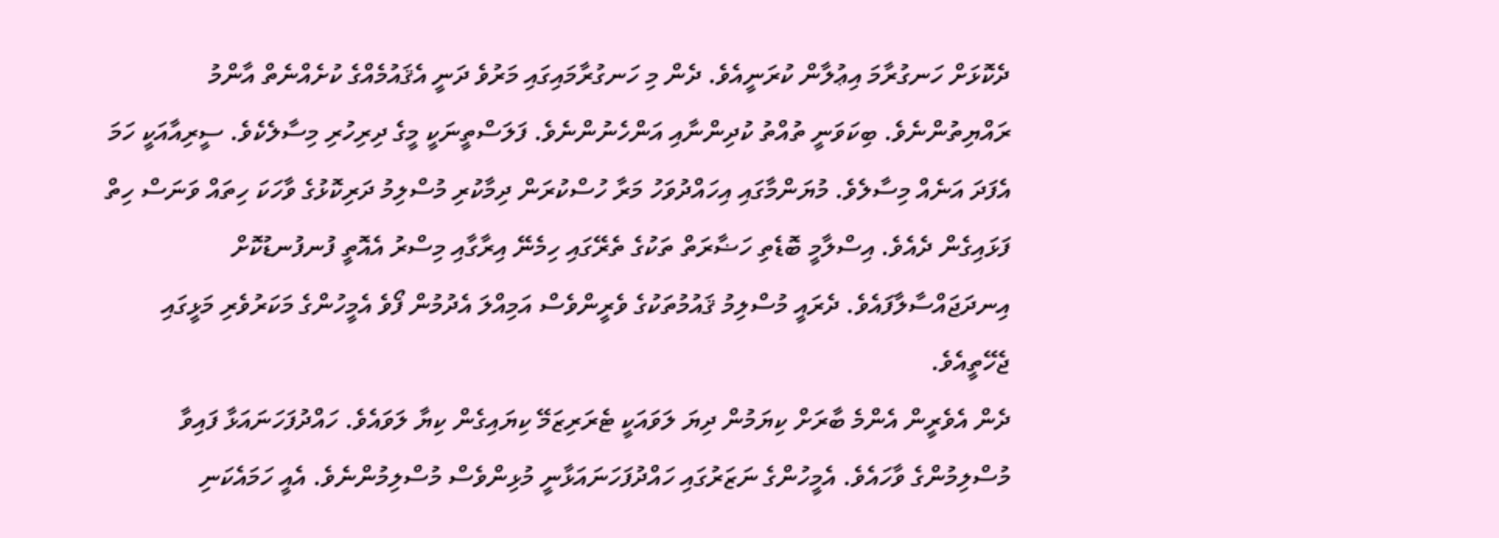ދެކޮޅަށް ހަނގުރާމަ އިޢުލާން ކުރަނީއެވެ. ދެން މި ހަނގުރާމައިގައި މަރުވެ ދަނީ އެޤައުމެއްގެ ކުށެއްނެތް އާންމު ރައްޔިތުންނެވެ. ބިކަވަނީ ތުއްތު ކުދިންނާއި އަންހެނުންނެވެ. ފަލަސްތީނަކީ މީގެ ދިރިހުރި މިސާލެކެވެ. ސީރިއާއަކީ ހަމަ އެފަދަ އަނެއް މިސާލެވެ. މުޔަންމާގައި އިހައްދުވަހު މަރާ ހުސްކުރަން ދިމާކުރި މުސްލިމު ދަރިކޮޅުގެ ވާހަކަ ހިތައް ވަނަސް ހިތް ފަޅައިގެން ދެއެވެ. އިސްލާމީ ބޮޑެތި ހަޟާރަތް ތަކުގެ ތެރޭގައި ހިމެނޭ އިރާގާއި މިސްރު އެއޮތީ ފުނފުނޑުކޮށް އިނދަޖައްސާލާފައެވެ. ދެރައީ މުސްލިމު ޤައުމުތަކުގެ ވެރީންވެސް އަމިއްލަ އެދުމުން ފޯވެ އެމީހުންގެ މަކަރުވެރި މަޅީގައި ޖެހޭތީއެވެ.
ދެން އެވެރީން އެންމެ ބާރަށް ކިޔަމުން ދިޔަ ލަވައަކީ ޓެރަރިޒަމޭ ކިޔައިގެން ކިޔާ ލަވައެވެ. ހައްދުފަހަނައަޅާ ފައިވާ މުސްލިމުންގެ ވާހައެވެ. އެމީހުންގެ ނަޒަރުގައި ހައްދުފަހަނައަޅާނީ މުޅިންވެސް މުސްލިމުންނެވެ. އެއީ ހަމައެކަނި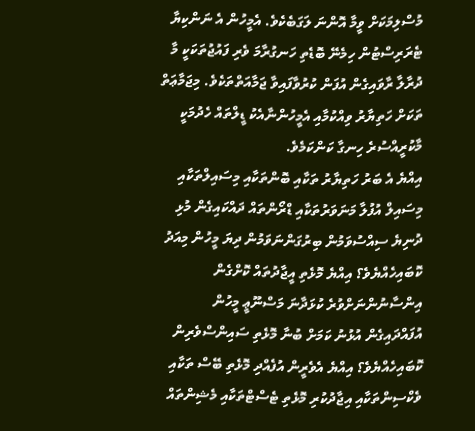މުސްލިމަކަށް ވީމާ އޮންނަ ލަގަބެކެވެ. އެމީހުން އެ ނަންކިޔާ ޓެރަރިސްޓުން ހިމެނޭ ބޮޑެތި ހަނގުރާމަ ވެރި ފައުޖުތަކަކީ މާ ދުރާލާ ރާވައިގެން އުފަން ކުރުވާފައިވާ ޖަމާއަތްތަކެވެ. މިޖަމާޢަތް ތަކަށް ހަތިޔާރު ވިއްކުމާއި އެމީހުންނާއެކު ޑީލްތައް ހެދުމަކީ މާކުރީއްސުރެ ހިނގާ ކަންކަމެވެ.
އިއްޔެ އެ ބަރު ހަތިޔާރު ތަކާއި ބޮންތަކާއި މިސައިލްތަކާއި މިސައިލް އުފުލާ މަނަވަރުތަކާއި ޑްރޯންތައް ދައްކައިގެން މުޅި ދުނިޔެ ސިއްސުވަމުން ބިރުގަންނަވަމުން ދިޔަ މީހުން މިއަދު ކޮބައިހެއްޔެވެ؟ އިއްޔެ މޮޅެތި އީޖާދުތައް ކޮށްގެން އިންސާނުންނަށްވުރެ ކުޅަދާނަ މަސްނޫޢީ މީހުން އުފައްދައިގެން އުޅުނު ކަމަށް ބުނާ މޮޅެތި ސައިންސްވެރިން ކޮބައިހެއްޔެވެ؟ އިއްޔެ އެވެރީން އުފެއްދި މޮޅެތި ބޭސް ތަކާއި ވެކްސިންތަކާއި އިޖާދުކުރި މޮޅެތި ޓެސްޓްތަކާއި މެޝިންތައް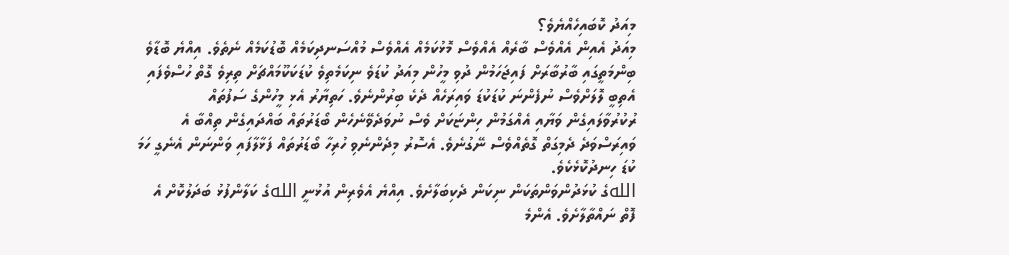މިއަދު ކޮބައިހެއްޔެވެ؟
މިއަދު އެއިން އެއްވެސް ބާރެއް އެއްވެސް މޮޅުކަމެއް އެއްވެސް މުއްސަނދިކަމެއް ބޮޑުކަމެއް ނެތެވެ. އިއްޔެ ބޮޑާވެ ބިންމަތީގައި ބާރުބާރަށް ފައިޖަހަމުން ދުވި މީހުން މިއަދު ކުޑަވެ ނިކަމެތިވެ ކުޑަކަކޫމައްޗަށް ތިރިވެ ގޮތް ހުސްވެފައި އެތިބީ ލޮލަށްވެސް ނުފެންނަ ކުޑަކުޑަ ވައިރަހެއް ދެކެ ބިރުންނެވެ. ހަތިޔާރު އެޅި މީހުންގެ ސަފުތައް ރުކުރުވާލައިގެން ވަޔާއި އެއްގަމުން ހިންޏަކަށް ވެސް ނުވަދެވޭނެހެން ބޯޑަރުތައް ބައްދައިގެން ތިއްބާ އެ ވައިރަސްވަދެ ދެމިގަތް ގޮތެއްވެސް ނޭގުނެވެ. އެސޮރު މިދެންނެވި ހުރިހާ ބޯޑަރުތައް ފަޅާލާފައި ވަންނަން އެނެގީ ހަމަ ކުޑަ ހިނދުކޮޅެކެވެ.
اللهގެ ކުޅަދުންވަންތަކަން ނިކަން ދެކިބަލާށެވެ. އިއްޔެ އެވެރިން އުޅުނީ اللهގެ ކަލާންފުޅު ބަދަލުކޮށް އެ ފޮތް ނައްތާލާށެވެ. އެންމެ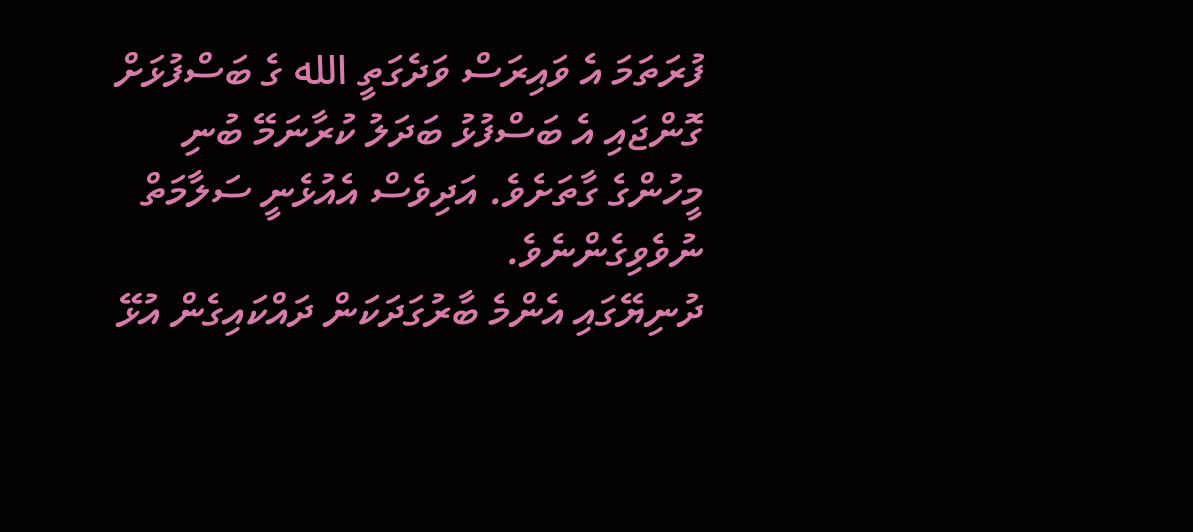ފުރަތަމަ އެ ވައިރަސް ވަދެގަތީ الله ގެ ބަސްފުޅަށް ގޮންޖައި އެ ބަސްފުޅު ބަދަލު ކުރާނަމޭ ބުނި މީހުންގެ ގާތަށެވެ. އަދިވެސް އެއުޅެނީ ސަލާމަތް ނުވެވިގެންނެވެ.
ދުނިޔޭގައި އެންމެ ބާރުގަދަކަން ދައްކައިގެން އުޅޭ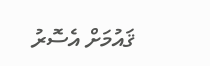ޤައުމަށް އެސޮރު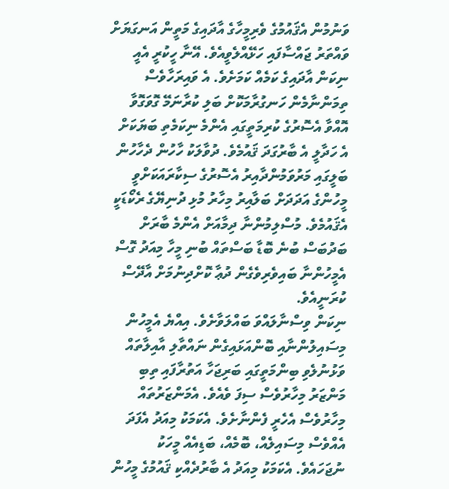ވަނުމުން އެޤައުމުގެ ވެރިމީހާގެ އާދައިގެ މަތީން އަނގަޔަށް ވައްތަރު ޖައްސާފައި ހަޅޭއްލެވީއެވެ. އޭނާ ހީކުރީ އެއީ ނިކަން އާދައިގެ ކަމެއް ކަމަށެވެ. އެ ވައިރަހާވެސް ތިމަންނާމެން ހަނގުރާމަކޮށް ބަލި ކުރާނަމޭ ގޮވަގޮވާ އޮއްވާ އެސޮރުގެ ކުރިމަތީގައި އެންމެ ނިކަމެތި ބަޔަކަށް އެ ހަދާލީ އެ ބާރުގަދަ ޤައުމެވެ. ދުވާލަކު ހާހުން ދެހާހުން ބަލީގައި މަރުވަމުންދާއިރު އެސޮރުގެ ސިކާރައަކަށްވީ މީހުންގެ އަދަދަށް ބަލާއިރު މިހާރު މުޅި ދުނިޔޭގެ ރެކޯޑަކީ އެޤައުމެވެ. މުސްލިމުންނާ ދިމާއަށް އެންމެ ބާރަށް ބަދުބަސް ބުނެ ބޮޑާ ބަސްތައް ބުނި މީހާ މިއަދު ގޮސް އެމީހުންނާ ބައިވެރިވެގެން ދުޢާ ކޮށްދިނުމަށް އާދޭސް ކުރަނީއެވެ.
ނިކަން ވިސްނާލައްވަ ބައްލަވާށެވެ. އިއްޔެ އެމީހުން މިސައިލުންނާއި ބޮންއަޅައިގެން ނައްތާލި އާއިލާތައް ވަޅުނުލެވި ބިންމަތީގައި ބަރިޖަހާ އަތުރާފައި ތިބި މަންޒަރު މިހާރުވެސް ސިފަ ވެއެވެ. އެމަންޒަރުތައް މިހާރުވެސް އެހެރީ ފެންނާށެވެ. އެކަމަކު މިއަދު އެފަދަ އެއްވެސް މިސައިލެއް، ބޮމެއް، ބަޑިއެއް މީހަކު ނުޖަހައެވެ. އެކަމަކު މިއަދު އެ ބާރުދެއްކި ޤައުމުގެ މީހުން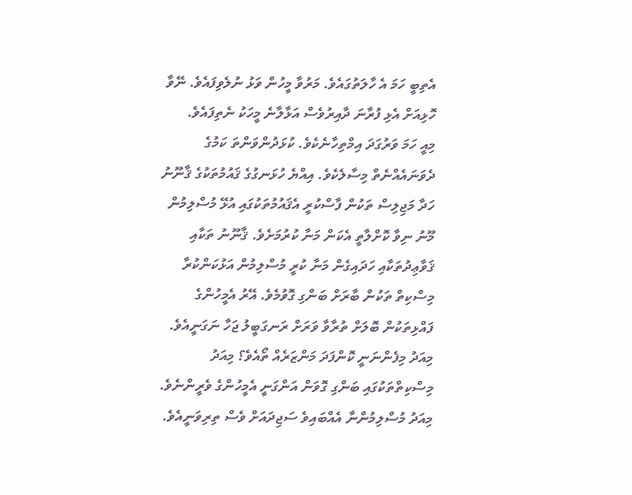އެތިބީ ހަމަ އެ ހާލަތުގައެވެ. މަރުވާ މީހުން ވަޅު ނުލެވިފައެވެ. ނޭވާ ހޮޅިއަށް އެޅި ފުރާނަ ދާއިރުވެސް އަޅާލާނެ މީހަކު ނެތިފައެވެ.
މިއީ ހަމަ ވަރުގަދަ އިމްތިހާނެކެވެ. ކުޅަދުންވަންތަ ކަމުގެ ދެވަނައެއްނެތް މިސާލެކެވެ. އިއްޔެ ހުޅަނގުގެ ޤައުމުތަކުގެ ޤާނޫނު ހަދާ މަޖިލިސް ތަކުން ފާސްކުރީ އެޤައުމުތަކުގައި އުޅޭ މުސްލިމުން މޫނު ނިވާ ކޮށްލާތީ އެކަން މަނާ ކުރުމަށެވެ. ޤާނޫނު ތަކާއި ޤަވާޢިދުތަކާއި ހަދައިގެން މަނާ ކުރީ މުސްލިމުން އަޅުކަންކުރާ މިސްކިތް ތަކުން ބާރަށް ބަންގި ގޮވުމެވެ. އޭރު އެމީހުންގެ ފައްޅިތަކުން ބޮލަށް ތުރާވާ ވަރަށް ރަނގަބީލު ޖަހާ ނަގަނީއެވެ.
މިއަދު މިފެންނަނީ ކޮންފަދަ މަންޒަރެއް ތޯއެވެ؟ މިއަދު މިސްކިތްތަކުގައި ބަންގި ގޮވަން އަންގަނީ އެމީހުންގެ ވެރީންނެވެ. މިއަދު މުސްލިމުންނާ އެއްބައިވެ ސަޖިދައަށް ވެސް ތިރިވަނީއެވެ.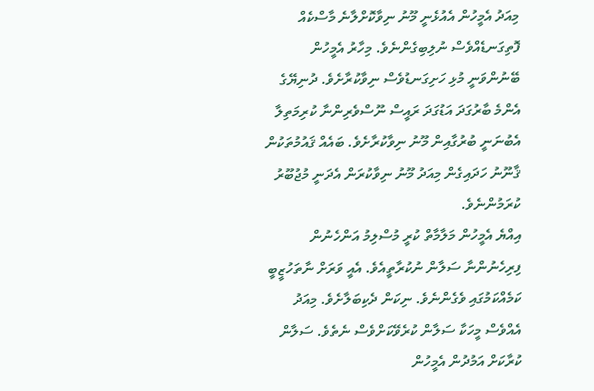މިއަދު އެމީހުން އެއުޅެނީ މޫނު ނިވާކޮށްލާނެ މާސްކެއް ފޮތިގަނޑެއްވެސް ނުލިބިގެންނެވެ. މިހާރު އެމީހުން ބޭނުންވަނީ މުޅި ހަށިގަނޑުވެސް ނިވާކުރާށެވެ. ދުނިޔޭގެ އެންމެ ބާރުގަދަ އަޑުގަދަ ރައީސް ނޫސްވެރިންނާ ކުރިމަތިލާ އެބުނަނީ ބުރުގާއިން މޫނު ނިވާކުރާށެވެ. ބައެއް ޤައުމުތަކުން ޤާނޫނު ހަދައިގެން މިއަދު މޫނު ނިވާކުރަން އެދަނީ މުޖުބޫރު ކުރަމުންނެވެ.
އިއްޔެ އެމީހުން މަލާމާތް ކުރީ މުސްލިމު އަންހެނުން ފިރިހެނުންނާ ސަލާން ނުކުރާތީއެވެ. އެއީ ވަރަށް ނާތަހުޒީބީ ކަމެއްކަމުގައި ވެގެންނެވެ. ނިކަން ދެކިބަލާށެވެ. މިއަދު އެއްވެސް މީހަކާ ސަލާން ކުރެވޭކަށްވެސް ނެތެވެ. ސަލާން ކުރާކަށް އަމުދުން އެމީހުން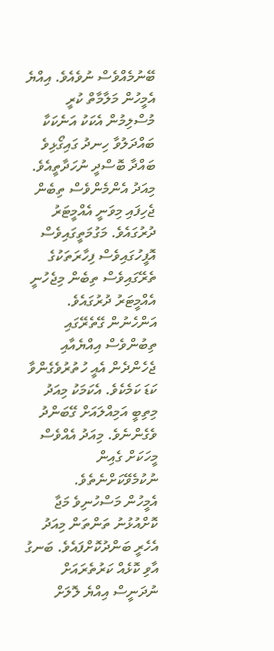ބޭނުމެއްވެސް ނުވެއެވެ. އިއްޔެ އެމީހުން މަލާމާތް ކުރީ މުސްލިމުން އެކަކު އަނެކަކާ ބައްދަލުވާ ހިނދު ގައިގޯޅިވެ ބައްދާ ބޮސްދީ ނުހަދާތީއެވެ. މިއަދު އެންމެންވެސް ތިބެން ޖެހިފައި މިވަނީ އެއްމީޓަރު ދުރުގައެވެ. މަގުމަތީގައިވެސް އޮފީހުގައިވެސް ފިހާރަތަކުގެ ތެރޭގައިވެސް ތިބެން މިޖެހުނީ އެއްމީޓަރު ދުރުގައެވެ. އަންހެނުން ގޭތެރޭގައި ތިބުންވެސް އިއްޔެއާއި ޖެހެންދެން އެއީ ހުތުރުވެގެންވާ ކަޑަ ކަމެކެވެ. އެކަމަކު މިއަދު މިތިބީ އަމިއްލައަށް ގޭބަންދު ވެގެންނެވެ. މިއަދު އެއްވެސް މީހަކަށް ގެއިން ނުކުމެވޭކަށްނެތެވެ.
އެމީހުން މަސްހުނިވެ މަޖާ ކޮށްއުޅުނު ތަންތަން މިއަދު އެހެރީ ބަންދުކޮށްފައެވެ. ބަނގު އާވި ކޮޅެއް ކަރުތެރައަށް ނުދަނީސް އިއްޔެ ލޮލަށް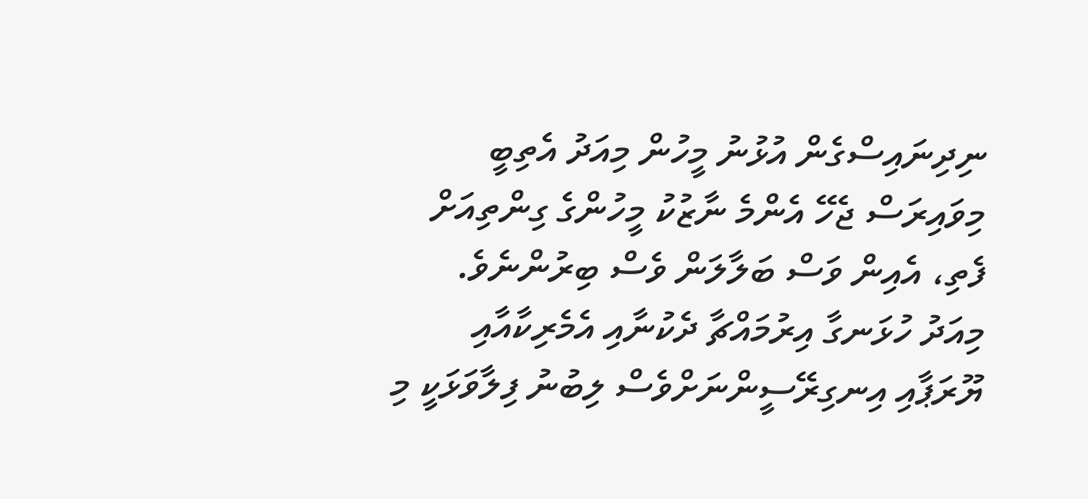ނިދިނައިސްގެން އުޅުނު މީހުން މިއަދު އެތިބީ މިވައިރަސް ޖެހޭ އެންމެ ނާޒުކު މީހުންގެ ގިންތިއަށް ފެތި، އެއިން ވަސް ބަލާލަން ވެސް ބިރުންނެވެ.
މިއަދު ހުޅަނގާ އިރުމައްޗާ ދެކުނާއި އެމެރިކާއާއި ޔޫރަޕާއި އިނގިރޭސީންނަށްވެސް ލިބުނު ފިލާވަޅަކީ މި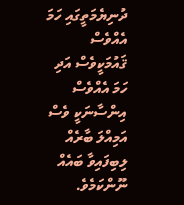ދުނިޔެމަތީގައި ހަމަ އެއްވެސް ޤައުމަކީވެސް އަދި ހަމަ އެއްވެސް އިންސާނަކީ ވެސް އަމިއްލަ ބާރެއް ލިބިފައިވާ ބައެއް ނޫންކަމެވެ.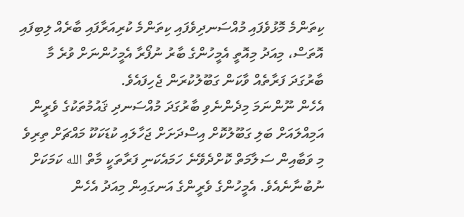ކިތަންމެ މޮޅުވެފައި މުއްސަނދިވެފައި ކިތަންމެ ކުރިއަރާފައި ބާރެއް ލިބިފައި އޮތަސް، މިއަދު މިއޮތީ އެމީހުންގެ ބާރު ނުފޯރާ އެމީހުންނަށް ވުރެ މާ ބާރުގަދަ ފަރާތެއް ވާކަން ގަބޫލުކުރަން ޖެހިފައެވެ.
އެހެން ނޫންނަމަ މިދެންނެވި ބާރުގަދަ މުއްސަނދި ޤައުމުތަކުގެ ވެރީން އަމިއްލައަށް ބަލި ގަބޫލުކޮށް އިސްދަށަށް ޖަހާލައި ކުޑަކަކޫ މައްޗަށް ތިރިވެ މި ވަބާއިން ސަލާމަތް ކޮށްދެވޭނެ ހަމައެކަނި ފަރާތަކީ މާތް الله ކަމަކަށް ނުބުނާނެއެވެ. އެމީހުންގެ ވެރީންގެ އަނގައިން މިއަދު އެހެން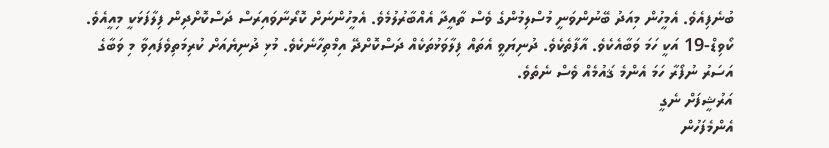ބުނެފިއެވެ. އެމީހުން މިއަދު ބޭނުންވަނީ މުސްލިމުންގެ ވެސް ތާއީދާ އެއްބާރުލުމެވެ. އެމީހުންނަށް ކޮރޯނާވައިރަސް ދަސްކޮށްދިން ފިލާފަޅަކީ މިއީއެވެ.
ކޯވިޑް-19 އަކީ ހަމަ ވަބާއެކެވެ. އާފާތެކެވެ. ދުނިޔަވީ އެތައް ފިލާވަޅުތަކެއް ދަސްކޮށްދޭ އިމްތިހާނެކެވެ. މުޅި ދުނިޔެއަށް ކުރިމަތިވެފައިވާ މި ވަބާގެ އަސަރު ނުފޯރާ ހަމަ އެންމެ ޤައުމެއް ވެސް ނެތެވެ.
އަރުޝީފަށް ނެގީ
އެންމެފަހުން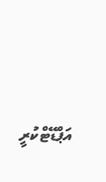އަޕްޑޭޓްކުރީ